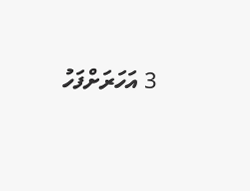3 އަހަރަށްފަހު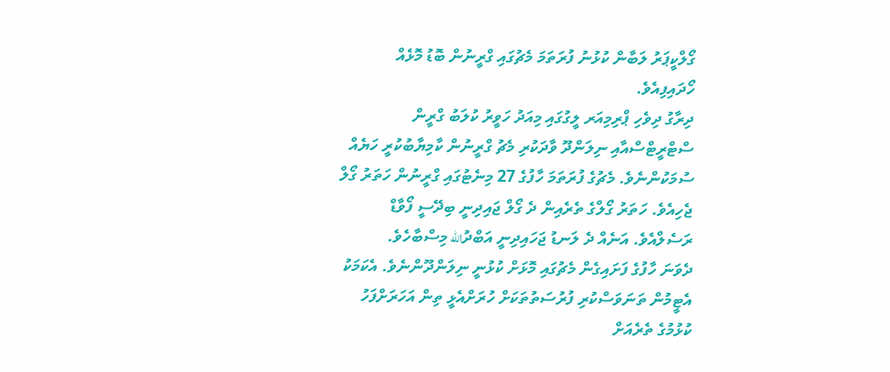ގޯލްކީޕަރު ލަބާން ކުޅުނު ފުރަތަމަ މެޗުގައި ގްރީނުން ބޮޑު މޮޅެއް ހޯދައިފިއެވެ.
ދިރާގު ދިވެހި ޕްރިމިއަރ ލީގުގައި މިއަދު ހަވީރު ކުލަބު ގްރީން ސްޓްރީޓްސްއާއި ނިލަންދޫ ވާދަކުރި މެޗު ގްރީނުން ކާމިޔާބުކުރީ ހަޔެއް ސުމަކުންނެވެ. މެޗުގެ ފުރަތަމަ ހާފުގެ 27 މިނެޓުގައި ގްރީނުން ހަތަރު ގޯލް ޖެހިއެވެ. ހަތަރު ގޯލްގެ ތެރެއިން ދެ ގޯލް ޖައިދިނީ ބިދޭސީ ފޯވާޑް ރަސެލްއެވެ. އަނެއް ދެ ލަނޑު ޖަހައިދިނީ އަބްދުالله މިސްބާހެވެ.
ދެވަނަ ހާފުގެ ފަށައިގެން މެޗުގައި މޮޅަށް ކުޅުނީ ނިލަންދޫންނެވެ. އެކަމަކު އެޓީމުން ތަނަވަސްކުރި ފުރުސަތުތަކަށް ހުރަށްއެޅީ ތިން އަހަރަށްފަހު ކުޅުމުގެ ތެރެއަށް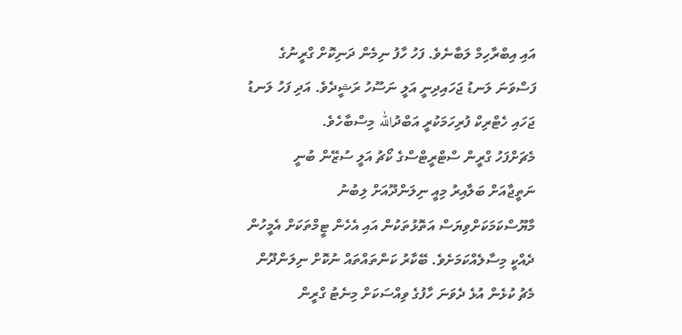އައި އިބްރާހިމް ލަބާނެވެ. ފަހު ހާފު ނިމެން ދަނިކޮށް ގްރީނުގެ ފަސްވަނަ ލަނޑު ޖަހައިދިނީ އަލީ ނަސޫހު ރަޝީދެވެ. އަދި ފަހު ލަނޑު ޖަހައި ހެޓްރިކް ފުރިހަމަކުރީ އަބްދުالله މިސްބާހެވެ.
މެޗަށްފަހު ގްރީން ސްޓްރީޓްސްގެ ކޯޗު އަލީ ސުޒޭން ބުނީ ނަތީޖާއަށް ބަލާއިރު މިއީ ނިލަންދޫއަށް ލިބުނު މާޔޫސްކަމަކަށްވިޔަސް އަތޮޅުތަކުން އައި އެހެން ޓީމްތަކަށް އެމީހުން ދެއްކީ މިސާލެއްކަމަށެވެ. ބޭކާރު ކަންތައްތައް ނުކޮށް ނިލަންދޫން މެޗު ކުޅެން އުޅެ ދެވަނަ ހާފުގެ ވިއްސަކަށް މިނެޓު ގްރީން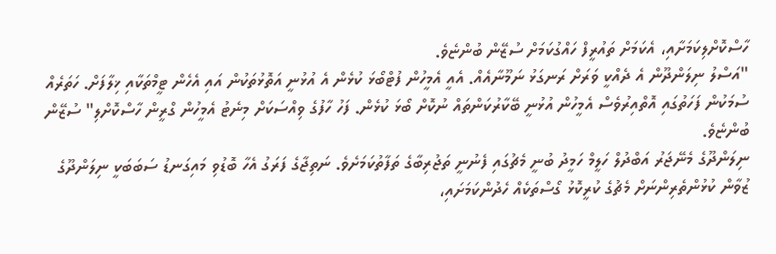ހާސްކޮށްލިކަމަށާއި، އެކަމަށް ތައުރީފް ހައްގުކަމަށް ސުޒޭން ބުންޏެވެ.
"އަސްލު ނިލަންދޫން އެ ދެއްކީ ވަރަށް ރަނގަޅު ނަމޫނާއެއް. އެއީ އެމީހުން ފުޓްބޯޅަ ކުޅެން އެ އުޅުނީ އަތޮޅުތަކުން އައި އެހެން ޓީމްތަކާއި ޚިލާފަށް. ހަތަރެއް ސުމަކުން ފަހަތުގައި އޮތްއިރުވެސް އެމީހުން އުޅުނީ ބޭކާރުކަންތައް ނުކޮށް ބޯޅަ ކުޅެން. ފަހު ހާފުގެ ވިއްސަކަށް މިނެޓު އެމީހުން ގްރީން ހާސްކޮށްލި" ސުޒޭން ބުންޏެވެ.
ނިލަންދޫގެ މެނޭޖަރު އަބްދުލް ހަލީމް ހަމީދު ބުނީ މެޗުގައި ފެނުނީ ތަޖުރިބާގެ ތަފާތުކަމަށެވެ. ނަތިޖާގެ ފަރަގު އެހާ ބޮޑުވި މައިގަނޑު ސަބަބަކީ ނިލަންދޫގެ ޒުވާން ކުޅުންތެރިންނަށް މެޗުގެ ކުރީކޮޅު ގޯސްތަކެއް ހެދުންކަމަށައި،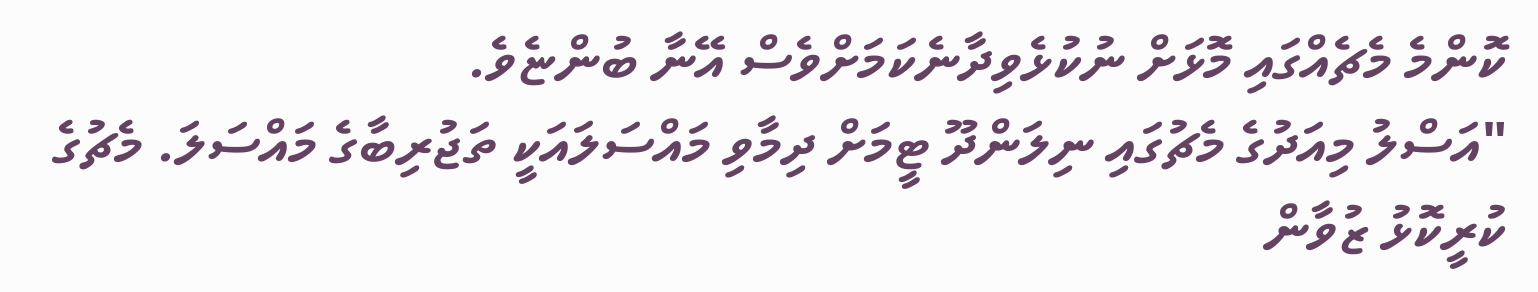ކޮންމެ މެޗެއްގައި މޮޅަށް ނުކުޅެވިދާނެކަމަށްވެސް އޭނާ ބުންޏެވެ.
"އަސްލު މިއަދުގެ މެޗުގައި ނިލަންދޫ ޓީމަށް ދިމާވި މައްސަލައަކީ ތަޖުރިބާގެ މައްސަލަ. މެޗުގެ ކުރީކޮޅު ޒުވާން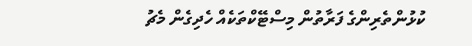ކުޅުންތެރިންގެ ފަރާތުން މިސްޓޭކްތަކެއް ހެދިގެން މެޗު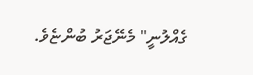ގެއްލުނީ" މެނޭޖަރު ބުންޏެވެ.